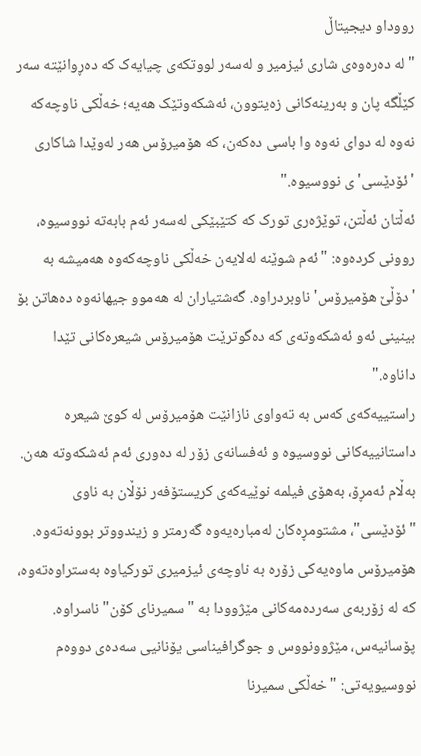رووداو دیجیتاڵ
"لە دەرەوەی شاری ئیزمیر و لەسەر لووتکەی چیایەک کە دەڕوانێتە سەر کێڵگە پان و بەرینەکانی زەیتوون، ئەشکەوتێک هەیە؛ خەڵکی ناوچەکە نەوە لە دوای نەوە وا باسی دەکەن، کە هۆمیرۆس هەر لەوێدا شاكاری 'ئۆدێسی'ی نووسیوە."
ئەڵتان ئەڵتن، توێژەری تورک کە کتێبێکی لەسەر ئەم بابەتە نووسیوە، روونی کردەوە: "ئەم شوێنە لەلایەن خەڵکی ناوچەکەوە هەمیشە بە 'دۆڵێ هۆمیرۆس' ناوبردراوە. گەشتیاران لە هەموو جیهانەوە دەهاتن بۆ بینینی ئەو ئەشکەوتەی کە دەگوترێت هۆمیرۆس شیعرەکانی تێدا داناوە."
راستییەکەی کەس بە تەواوی نازانێت هۆمیرۆس لە کوێ شیعرە داستانییەکانی نووسیوە و ئەفسانەی زۆر لە دەوری ئەم ئەشکەوتە هەن. بەڵام ئەمڕۆ، بەهۆی فیلمە نوێیەکەی کریستۆفەر نۆڵان بە ناوی "ئۆدێسی"، مشتومڕەکان لەمبارەیەوە گەرمتر و زیندووتر بوونەتەوە.
هۆمیرۆس ماوەیەکی زۆرە بە ناوچەی ئیزمیری تورکیاوە بەستراوەتەوە، کە لە زۆربەی سەردەمەکانی مێژوودا بە "سمیرنای کۆن" ناسراوە.
پۆسانیەس، مێژوونووس و جوگرافیناسی یۆنانیی سەدەی دووەم نووسیویەتی: "خەڵکی سمیرنا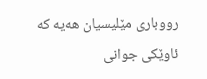رووباری مێلیسیان هەیە کە ئاوێکی جوانی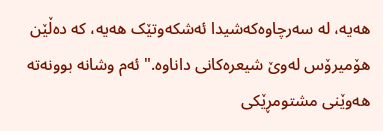هەیە، لە سەرچاوەکەشیدا ئەشکەوتێک هەیە، کە دەڵێن هۆمیرۆس لەوێ شیعرەکانی داناوە." ئەم وشانە بوونەتە هەوێنی مشتومڕێکی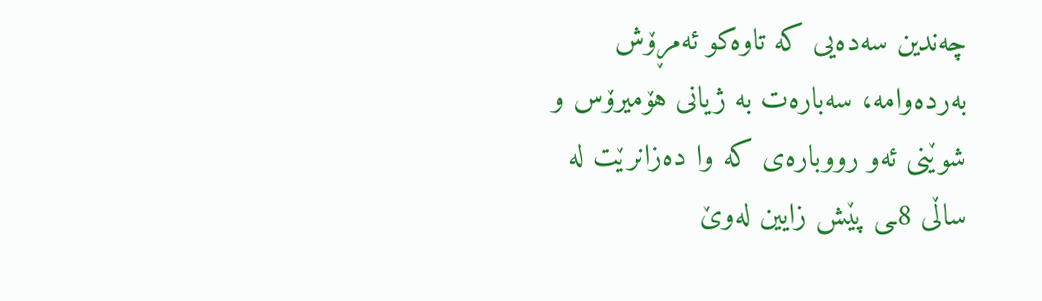چەندین سەدەیی کە تاوەکو ئەمڕۆش بەردەوامە، سەبارەت بە ژیانی هۆمیرۆس و شوێنی ئەو رووبارەی کە وا دەزانرێت لە ساڵی 8ـی پێش زایین لەوێ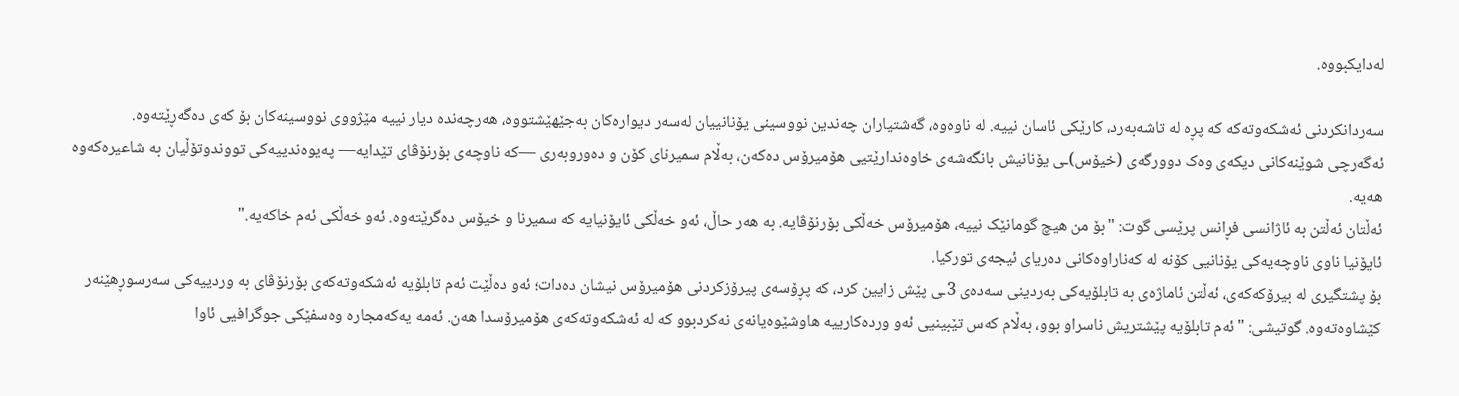لەدایکبووە.

سەردانکردنی ئەشکەوتەکە کە پڕە لە تاشەبەرد، کارێکی ئاسان نییە. لە ناوەوە، گەشتیاران چەندین نووسینی یۆنانییان لەسەر دیوارەکان بەجێهێشتووە، هەرچەندە دیار نییە مێژووی نووسینەکان بۆ کەی دەگەڕێتەوە.
ئەگەرچی شوێنەکانی دیکەی وەک دوورگەی (خیۆس)ـی یۆنانیش بانگەشەی خاوەندارێتیی هۆمیرۆس دەکەن، بەڵام سمیرنای کۆن و دەوروبەری —کە ناوچەی بۆرنۆڤای تێدایە— پەیوەندییەکی تووندوتۆڵیان بە شاعیرەکەوە هەیە.
ئەڵتان ئەڵتن بە ئاژانسی فڕانس پرێسی گوت: "بۆ من هیچ گومانێک نییە، هۆمیرۆس خەڵکی بۆرنۆڤایە. بە هەر حاڵ، ئەو خەڵکی ئایۆنیایە کە سمیرنا و خیۆس دەگرێتەوە. ئەو خەڵکی ئەم خاکەیە."
ئایۆنیا ناوی ناوچەیەکی یۆنانیی کۆنە لە کەناراوەکانی دەریای ئیجەی تورکیا.
بۆ پشتگیری لە بیرۆکەکەی، ئەڵتن ئاماژەی بە تابلۆیەکی بەردینی سەدەی 3ـی پێش زایین کرد، کە پڕۆسەی پیرۆزکردنی هۆمیرۆس نیشان دەدات؛ ئەو دەڵێت ئەم تابلۆیە ئەشکەوتەکەی بۆرنۆڤای بە وردییەکی سەرسوڕهێنەر کێشاوەتەوە. گوتیشی: "ئەم تابلۆیە پێشتریش ناسراو بوو، بەڵام کەس تێبینیی ئەو وردەکارییە هاوشێوەیانەی نەکردبوو کە لە ئەشکەوتەکەی هۆمیرۆسدا هەن. ئەمە یەکەمجارە وەسفێکی جوگرافیی ئاوا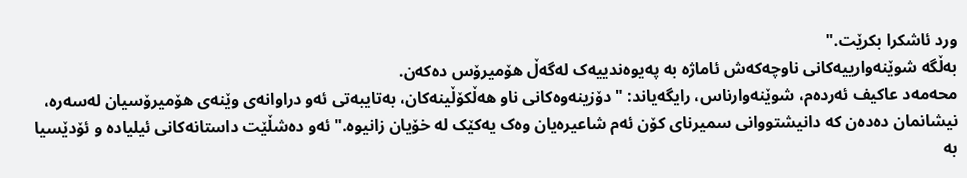ورد ئاشکرا بکرێت."
بەڵگە شوێنەوارییەکانی ناوچەکەش ئاماژە بە پەیوەندییەک لەگەڵ هۆمیرۆس دەکەن.
محەمەد عاکیف ئەردەم، شوێنەوارناس، رایگەیاند: "دۆزینەوەکانی ناو هەڵکۆڵینەکان، بەتایبەتی ئەو دراوانەی وێنەی هۆمیرۆسیان لەسەرە، نیشانمان دەدەن کە دانیشتووانی سمیرنای کۆن ئەم شاعیرەیان وەک یەکێک لە خۆیان زانیوە." ئەو دەشڵێت داستانەکانی ئیلیادە و ئۆدێسیا بە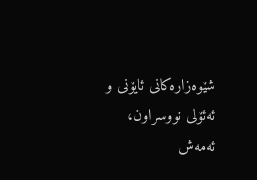شێوەزارەکانی ئایۆنی و ئەئۆلی نووسراون، ئەمەش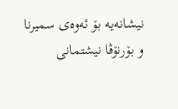نیشانەیە بۆ ئەوەی سمیرنا و بۆرنۆڤا نیشتمانی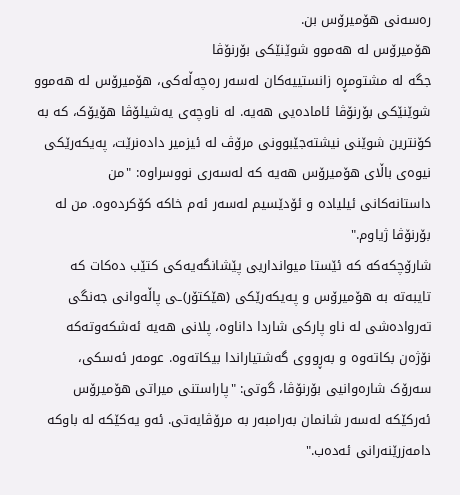رەسەنی هۆمیرۆس بن.
هۆمیرۆس لە هەموو شوێنێکی بۆرنۆڤا
جگە لە مشتومڕە زانستییەکان لەسەر رەچەڵەکی، هۆمیرۆس لە هەموو شوێنێکی بۆرنۆڤا ئامادەیی هەیە. لە ناوچەی یەشیلۆڤا هۆیۆک، کە بە کۆنترین شوێنی نیشتەجێبوونی مرۆڤ لە ئیزمیر دادەنرێت، پەیکەرێکی نیوەی باڵای هۆمیرۆس هەیە کە لەسەری نووسراوە: "من داستانەکانی ئیلیادە و ئۆدێسیم لەسەر ئەم خاکە کۆکردەوە. من لە بۆرنۆڤا ژیاوم."
شارۆچکەکە کە ئێستا میوانداریی پێشانگەیەکی کتێب دەکات کە تایبەتە بە هۆمیرۆس و پەیکەرێکی (هێکتۆر)ـی پاڵەوانی جەنگی تەروادەشی لە ناو پارکی شاردا داناوە، پلانی هەیە ئەشکەوتەکە نۆژەن بکاتەوە و بەڕووی گەشتیاراندا بیکاتەوە. عومەر ئەسکی، سەرۆک شارەوانیی بۆرنۆڤا، گوتی: "پاراستنی میراتی هۆمیرۆس ئەرکێکە لەسەر شانمان بەرامبەر بە مرۆڤایەتی. ئەو یەکێکە لە باوکە دامەزرێنەرانی ئەدەب."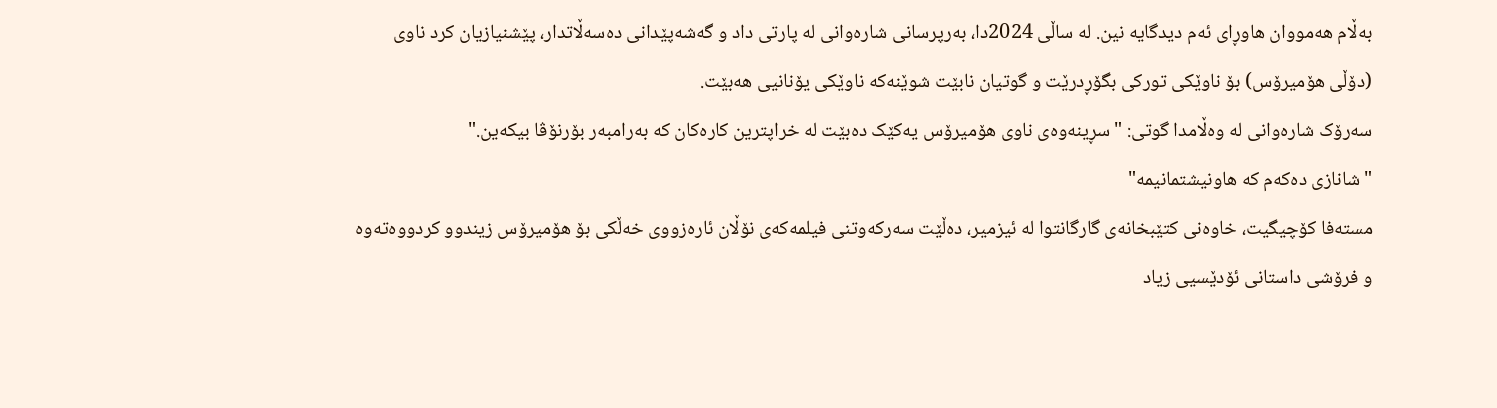بەڵام هەمووان هاوڕای ئەم دیدگایە نین. لە ساڵی 2024دا، بەرپرسانی شارەوانی لە پارتی داد و گەشەپێدانی دەسەڵاتدار، پێشنیازیان کرد ناوی (دۆڵی هۆمیرۆس) بۆ ناوێکی تورکی بگۆڕدرێت و گوتیان نابێت شوێنەکە ناوێکی یۆنانیی هەبێت.
سەرۆک شارەوانی لە وەڵامدا گوتی: "سڕینەوەی ناوی هۆمیرۆس یەکێک دەبێت لە خراپترین کارەکان کە بەرامبەر بۆرنۆڤا بیکەین."
"شانازی دەکەم کە هاونیشتمانیمە"
مستەفا کۆچیگیت، خاوەنی کتێبخانەی گارگانتوا لە ئیزمیر، دەڵێت سەرکەوتنی فیلمەکەی نۆڵان ئارەزووی خەڵکی بۆ هۆمیرۆس زیندوو کردووەتەوە و فرۆشی داستانی ئۆدێسیی زیاد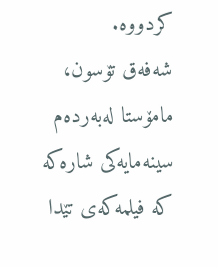کردووە.
شەفەق تۆسون، مامۆستا لەبەردەم سینەمایەکی شارەکە کە فیلمەکەی تێدا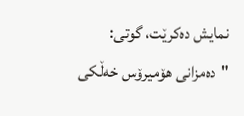نمایش دەکرێت، گوتی: "دەمزانی هۆمیرۆس خەڵکی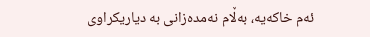ئەم خاکەیە، بەڵام نەمدەزانی بە دیاریکراوی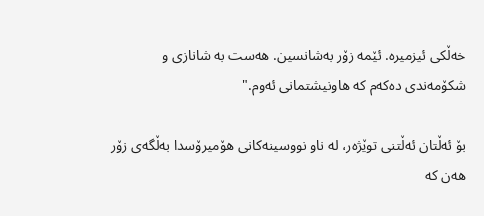خەڵکی ئیزمیرە. ئێمە زۆر بەشانسین. هەست بە شانازی و شکۆمەندی دەکەم کە هاونیشتمانی ئەوم."

بۆ ئەڵتان ئەڵتنی توێژەر، لە ناو نووسینەکانی هۆمیرۆسدا بەڵگەی زۆر هەن کە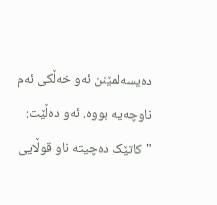دەیسەلمێنن ئەو خەڵکی ئەم ناوچەیە بووە. ئەو دەڵێت: "کاتێک دەچیتە ناو قوڵایی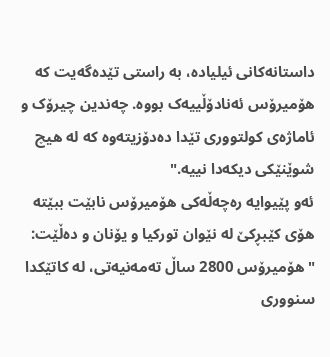داستانەکانی ئیلیادە، بە راستی تێدەگەیت کە هۆمیرۆس ئەنادۆڵییەک بووە. چەندین چیرۆک و ئاماژەی کولتووری تێدا دەدۆزیتەوە کە لە هیچ شوێنێکی دیکەدا نییە."
ئەو پێیوایە رەچەڵەکی هۆمیرۆس نابێت ببێتە هۆی کێبڕکێ لە نێوان تورکیا و یۆنان و دەڵێت: "هۆمیرۆس 2800 ساڵ تەمەنیەتی، لە کاتێکدا سنووری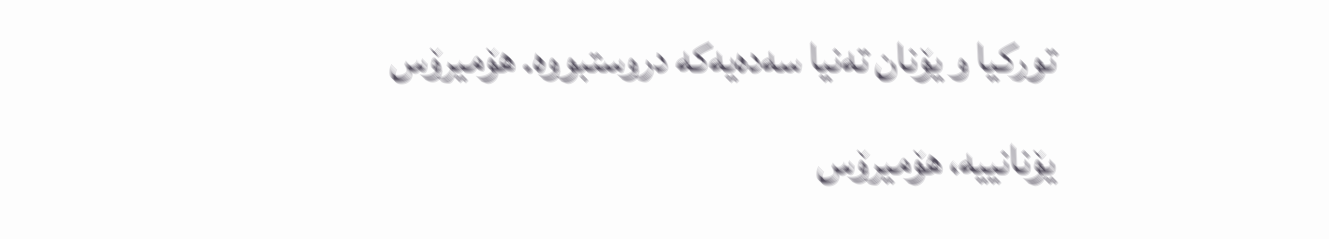تورکیا و یۆنان تەنیا سەدەیەکە دروستبووە. هۆمیرۆس یۆنانییە، هۆمیرۆس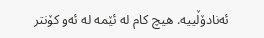ئەنادۆڵییە. هیچ کام لە ئێمە لە ئەو کۆنتر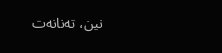نین، تەنانەت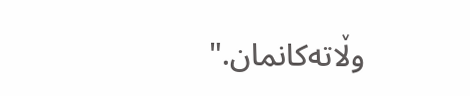وڵاتەکانمان."